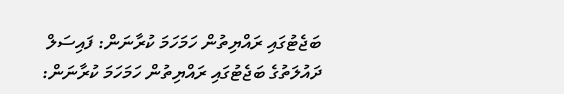ބަޖެޓުގައި ރައްޔިތުން ހަމަހަމަ ކުރާނަން: ފައިސަލް
ދައުލަތުގެ ބަޖެޓުގައި ރައްޔިތުން ހަމަހަމަ ކުރާނަން: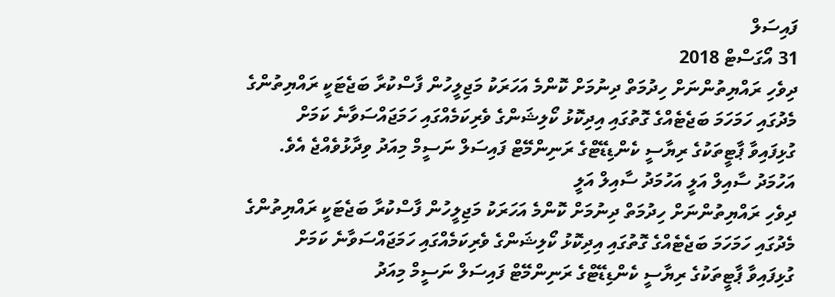ފައިސަލް
31 އޯގަސްޓް 2018
ދިވެހި ރައްޔިތުންނަށް ހިދުމަތް ދިނުމަށް ކޮންމެ އަހަރަކު މަޖިލީހުން ފާސްކުރާ ބަޖެޓަކީ ރައްޔިތުންގެ މެދުގައި ހަމަހަމަ ބަޖެޓެއްގެ ގޮތުގައި އިދިކޮޅު ކޯލިޝަންގެ ވެރިކަމެއްގައި ހަމަޖައްސަވާނެ ކަމަށް ގުޅިފައިވާ ޕާޓީތަކުގެ ރިޔާސީ ކެންޑިޑޭޓްގެ ރަނިންމޭޓް ފައިސަލް ނަސީމް މިއަދު ވިދާޅުވެއްޖެ އެވެ.
އަހުމަދު ސާއިލް އަލީ އަހުމަދު ސާއިލް އަލީ
ދިވެހި ރައްޔިތުންނަށް ހިދުމަތް ދިނުމަށް ކޮންމެ އަހަރަކު މަޖިލީހުން ފާސްކުރާ ބަޖެޓަކީ ރައްޔިތުންގެ މެދުގައި ހަމަހަމަ ބަޖެޓެއްގެ ގޮތުގައި އިދިކޮޅު ކޯލިޝަންގެ ވެރިކަމެއްގައި ހަމަޖައްސަވާނެ ކަމަށް ގުޅިފައިވާ ޕާޓީތަކުގެ ރިޔާސީ ކެންޑިޑޭޓްގެ ރަނިންމޭޓް ފައިސަލް ނަސީމް މިއަދު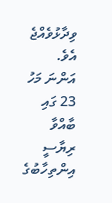ވިދާޅުވެއްޖެ އެވެ.
އަންނަ މަހު 23 ގައި ބާއްވާ ރިޔާސީ އިންތިހާބުގެ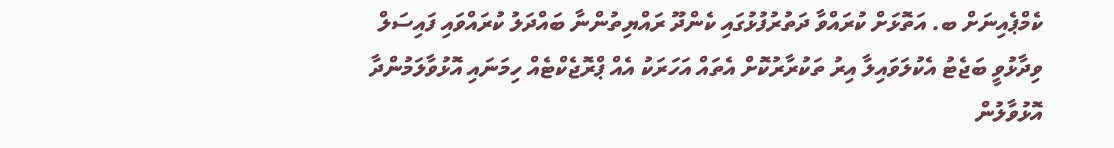ކެމްޕެއިނަށް ބ. އަތޮޅަށް ކުރައްވާ ދަތުރުފުޅުގައި ކެންދޫ ރައްޔިތުންނާ ބައްދަލު ކުރައްވައި ފައިސަލް ވިދާޅުވީ ބަޖެޓު އެކުލަވައިލާ އިރު ތަކުރާރުކޮށް އެތައް އަހަރަކު އެއް ޕްރޮޖެކްޓެއް ހިމަނައި އޮޅުވާލަމުންދާ އޮޅުވާލުން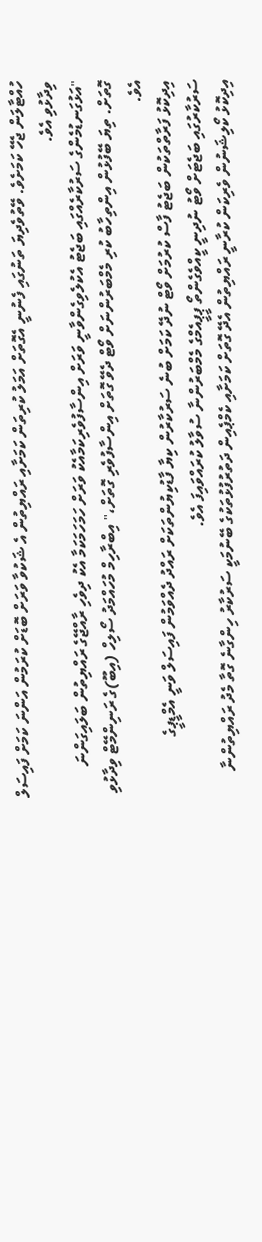ހުއްޓާލަން ޖެހޭ ކަމަށެވެ. ވޭތުވެދިޔަ ތަނުގައި ފެނުނީ އެގޮތަށް އަމަލު ކުރިތަން ކަމަށާއި ރައްޔިތުން އެ ޝަކުވާ ވަރަށް ބޮޑަށް ކުރަމުން އަންނަ ކަމަށް ފައިސަލް ވިދާޅުވި އެވެ.
"އަޅުގަނޑުމެންގެ ސަރުކާރެއްގައި ބަޖެޓު އެކުލެވިގެންވާނީ ވަރަށް އިންސާފުވެރިކަމާއެކު ވަރަށް ހަމަހަމަކަމާ އެކު ދިވެހި ރާއްޖޭގެ ރައްޔިތުން ބަލައިގަންނަ ގޮތަށް. ތިޔަ ބޭފުޅުން އިންތިހާބު ކުރި މެމްބަރުންނަށް ވޯޓް ދެވޭ ގޮތަށް އިންސާފުވެރި ގޮތަށް،" އިބްރާހިމް މުހައްމަދު ސޯލިހް (އިބޫ)ގެ ރަނިންމޭޓް ވިދާޅުވި އެވެ.
އިދިކޮޅު ފަރާތްތަކުން ބަޖެޓު ފާސް ކުރުމަށް ވޯޓް ނުދޭ ކަމަށް ބުނެ ސަރުކާރުން ކިޔާ ފާޑުކިޔުންތަކަށް ރައްދު ދެއްވަމުން ފައިސަލް ވަނީ އެމްޑީޕީގެ ސަރުކާރުގައި ބަޖެޓަށް ވޯޓު ނުދިނީ ކީއްވެގެންތޯ ޕީޕީއެމްގެ މެމްބަރުންނާ ސުވާލު ކުރައްވައިފަ އެވެ.
އިދިކޮޅު ކޯލިޝަނުން ވެރިކަން ކުރާނީ ރައްޔިތުން އެދޭ ގޮތަށް ކަމަށާއި ކެމްޕެއިން ދަތުރުފުޅުތަކުގެ ބޭނުމަކީ ސަރުކާރު ހިންގާނެ ގޮތާ މެދު ރައްޔިތުންނާ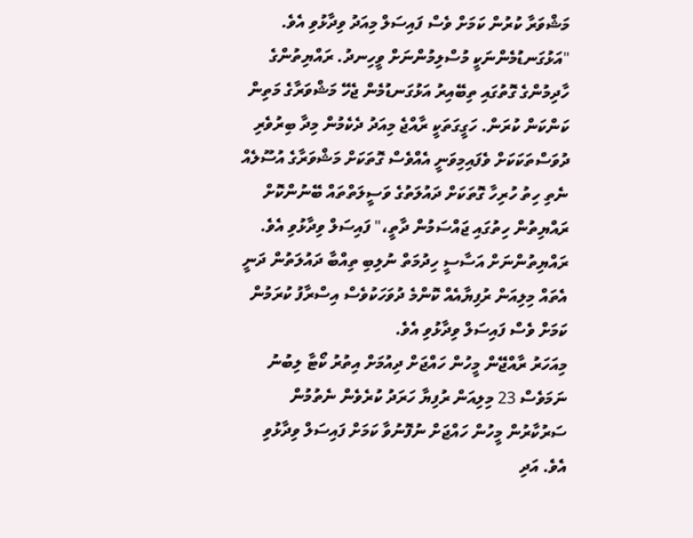މަޝްވަރާ ކުރުން ކަމަށް ވެސް ފައިސަލް މިއަދު ވިދާޅުވި އެވެ.
"އަޅުގަނޑުމެންނަކީ މުސްލިމުންނަށް ވީހިނދު. ރައްޔިތުންގެ ހާދިމުންގެ ގޮތުގައި ތިބޭއިރު އަޅުގަނޑުމެން ޖެހޭ މަޝްވަރާގެ މަތިން ކަންކަން ކުރަން. ހަގީގަތަކީ ރާއްޖެ މިއަދު ދެކެމުން މިދާ ބިރުވެރި ދުވަސްތަކަކަށް ވެފައިމިވަނީ އެއްވެސް ގޮތަކަށް މަޝްވަރާގެ އުސޫލެއް ނެތި ހިތު ހުރިހާ ގޮތަކަށް ދައުލަތުގެ ވަސީލަތްތައް ބޭނުންކޮށް ރައްޔިތުން ހިތުގައި ޖައްސަމުން ދާތީ،" ފައިސަލް ވިދާޅުވި އެވެ.
ރައްޔިތުންނަށް އަސާސީ ހިދުމަތް ނުލިބި ތިއްބާ ދައުލަތުން ދަނީ އެތައް މިލިއަން ރުފިޔާއެއް ކޮންމެ ދުވަހަކުވެސް އިސްރާފު ކުރަމުން ކަމަށް ވެސް ފައިސަލް ވިދާޅުވި އެވެ.
މިއަހަރު ރާއްޖޭން މީހުން ހައްޖަށް ދިއުމަށް އިތުރު ކޯޓާ ލިބުނު ނަމަވެސް 23 މިލިއަން ރުފިޔާ ހަރަދު ކުރެވެން ނެތުމުން ސަރުކާރުން މީހުން ހައްޖަށް ނުފޮނުވާ ކަމަށް ފައިސަލް ވިދާޅުވި އެވެ. އަދި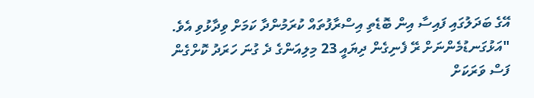އޭގެ ބަދަލުގައި ފައިސާ އިން ބޮޑެތި އިސްރާފުތައް ކުރަމުންދާ ކަމަށް ވިދާޅުވި އެވެ.
"އަޅުގަނޑުމެންނަށް ރޭ ފެނިގެން ދިޔައީ 23 މިލިއަންގެ ދެ ގުނަ ހަރަދު ކޮށްގެން ފަސް ވަރަކަށް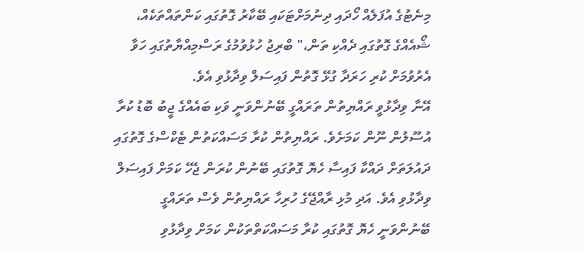މިނެޓުގެ އުފަލެއް ހޯދައި ދިނުމަށްޓަކައި ބޭކާރު ގޮތުގައި ކަންތައްތަކެއް، ޝޯއެއްގެ ގޮތުގައި ދެއްކި ތަން،" ބްރިޖު ހުޅުވުމުގެ ރަސްމިއްޔާތުގައި ހަވާ އެރުވުމަށް ކުރި ހަރަދާ ގުޅޭ ގޮތުން ފައިސަލް ވިދާޅުވި އެވެ.
އޭނާ ވިދާޅުވީ ރައްޔިތުން ތަރައްގީ ބޭނުންވަނީ ވަކި ބައެއްގެ ޖީބު ބޮޑު ކުރާ އުސޫލުން ނޫން ކަމަށެވެ. ރައްޔިތުން ކުރާ މަސައްކަތުން ޓެކްސްގެ ގޮތުގައި ދައުލަތަށް ދައްކާ ފައިސާ ހެޔޮ ގޮތުގައި ބޭނުން ކުރަން ޖެހޭ ކަމަށް ފައިސަލް ވިދާޅުވި އެވެ. އަދި މުޅި ރާއްޖޭގެ ހުރިހާ ރައްޔިތުން ވެސް ތަރައްގީ ބޭނުންވަނީ ހެޔޮ ގޮތުގައި ކުރާ މަސައްކަތްތަކުން ކަމަށް ވިދާޅުވި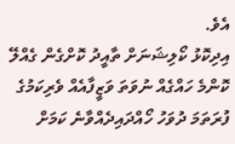އެވެ.
އިދިކޮޅު ކޯލިޝަނަށް ތާއީދު ކޮށްގެން ގެއްލޭ ކޮންމެ ހައްގެއް ނުވަތަ ވަޒީފާއެއް ވެރިކަމުގެ ފުރަތަމަ ދުވަހު ހޯއްދައިދެއްވާނެ ކަމަށް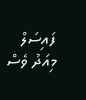ފައިސަލް މިއަދު ވެސް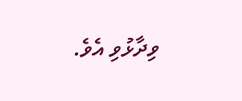ވިދާޅުވި އެވެ.